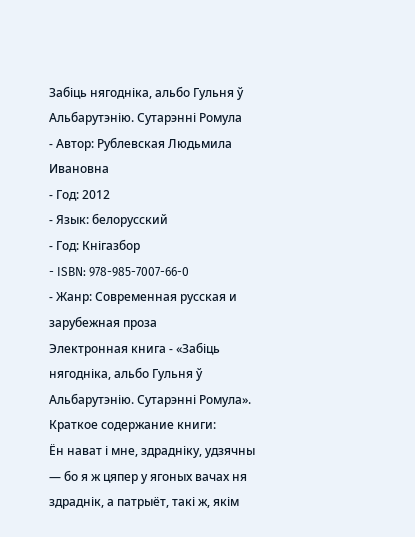Забіць нягодніка, альбо Гульня ў Альбарутэнію. Сутарэнні Ромула
- Автор: Рублевская Людьмила Ивановна
- Год: 2012
- Язык: белорусский
- Год: Кнігазбор
- ISBN: 978-985-7007-66-0
- Жанр: Современная русская и зарубежная проза
Электронная книга - «Забіць нягодніка, альбо Гульня ў Альбарутэнію. Сутарэнні Ромула». Краткое содержание книги:
Ён нават і мне, здрадніку, удзячны — бо я ж цяпер у ягоных вачах ня здраднік, а патрыёт, такі ж, якім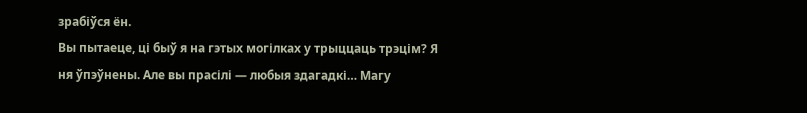зрабіўся ён.
Вы пытаеце, ці быў я на гэтых могілках у трыццаць трэцім? Я ня ўпэўнены. Але вы прасілі — любыя здагадкі… Магу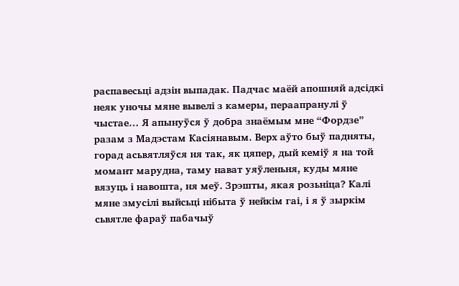распавесьці адзін выпадак. Падчас маёй апошняй адсідкі неяк уночы мяне вывелі з камеры, пераапранулі ў чыстае… Я апынуўся ў добра знаёмым мне “Фордзе” разам з Мадэстам Касіянавым. Верх аўто быў падняты, горад асьвятляўся ня так, як цяпер, дый кеміў я на той момант марудна, таму нават уяўленьня, куды мяне вязуць і навошта, ня меў. Зрэшты, якая розьніца? Калі мяне змусілі выйсьці нібыта ў нейкім гаі, і я ў зыркім сьвятле фараў пабачыў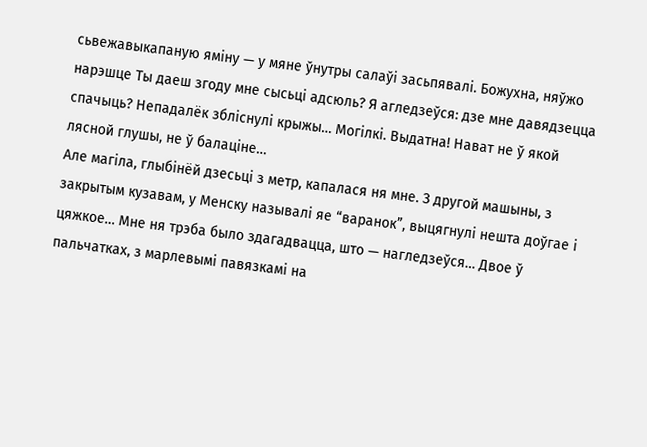сьвежавыкапаную яміну — у мяне ўнутры салаўі засьпявалі. Божухна, няўжо нарэшце Ты даеш згоду мне сысьці адсюль? Я агледзеўся: дзе мне давядзецца спачыць? Непадалёк збліснулі крыжы… Могілкі. Выдатна! Нават не ў якой лясной глушы, не ў балаціне…
Але магіла, глыбінёй дзесьці з метр, капалася ня мне. З другой машыны, з закрытым кузавам, у Менску называлі яе “варанок”, выцягнулі нешта доўгае і цяжкое… Мне ня трэба было здагадвацца, што — нагледзеўся… Двое ў пальчатках, з марлевымі павязкамі на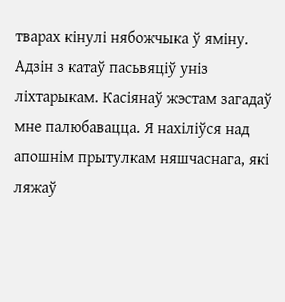тварах кінулі нябожчыка ў яміну. Адзін з катаў пасьвяціў уніз ліхтарыкам. Касіянаў жэстам загадаў мне палюбавацца. Я нахіліўся над апошнім прытулкам няшчаснага, які ляжаў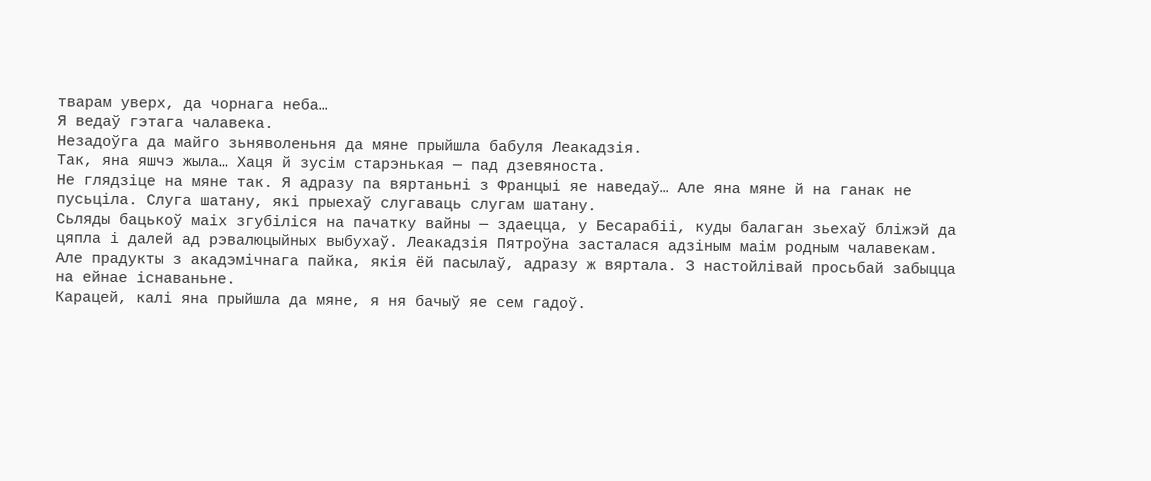тварам уверх, да чорнага неба…
Я ведаў гэтага чалавека.
Незадоўга да майго зьняволеньня да мяне прыйшла бабуля Леакадзія.
Так, яна яшчэ жыла… Хаця й зусім старэнькая — пад дзевяноста.
Не глядзіце на мяне так. Я адразу па вяртаньні з Францыі яе наведаў… Але яна мяне й на ганак не пусьціла. Слуга шатану, які прыехаў слугаваць слугам шатану.
Сьляды бацькоў маіх згубіліся на пачатку вайны — здаецца, у Бесарабіі, куды балаган зьехаў бліжэй да цяпла і далей ад рэвалюцыйных выбухаў. Леакадзія Пятроўна засталася адзіным маім родным чалавекам. Але прадукты з акадэмічнага пайка, якія ёй пасылаў, адразу ж вяртала. З настойлівай просьбай забыцца на ейнае існаваньне.
Карацей, калі яна прыйшла да мяне, я ня бачыў яе сем гадоў.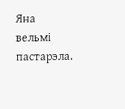Яна вельмі пастарэла.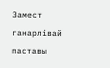Замест ганарлівай паставы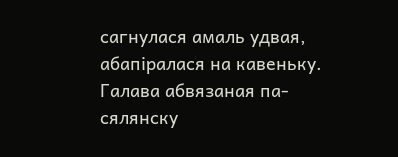сагнулася амаль удвая, абапіралася на кавеньку. Галава абвязаная па-сялянску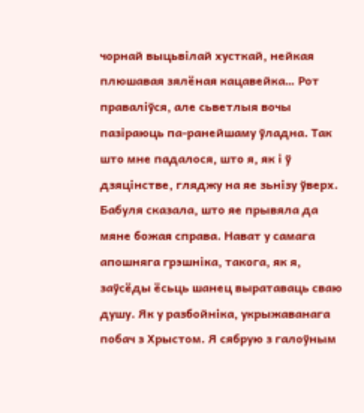чорнай выцьвілай хусткай, нейкая плюшавая зялёная кацавейка… Рот праваліўся, але сьветлыя вочы пазіраюць па-ранейшаму ўладна. Так што мне падалося, што я, як і ў дзяцінстве, гляджу на яе зьнізу ўверх.
Бабуля сказала, што яе прывяла да мяне божая справа. Нават у самага апошняга грэшніка, такога, як я, заўсёды ёсьць шанец выратаваць сваю душу. Як у разбойніка, укрыжаванага побач з Хрыстом. Я сябрую з галоўным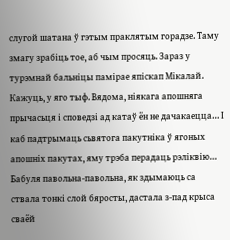слугой шатана ў гэтым праклятым горадзе. Таму змагу зрабіць тое, аб чым просяць. Зараз у турэмнай бальніцы памірае япіскап Мікалай. Кажуць, у яго тыф. Вядома, ніякага апошняга прычасьця і споведзі ад катаў ён не дачакаецца… І каб падтрымаць сьвятога пакутніка ў ягоных апошніх пакутах, яму трэба перадаць рэліквію…
Бабуля павольна-павольна, як здымаюць са ствала тонкі слой бяросты, дастала з-пад крыса сваёй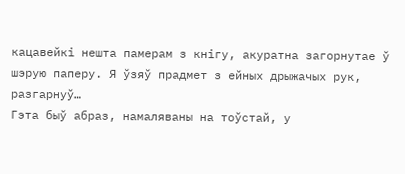кацавейкі нешта памерам з кнігу, акуратна загорнутае ў шэрую паперу. Я ўзяў прадмет з ейных дрыжачых рук, разгарнуў…
Гэта быў абраз, намаляваны на тоўстай, у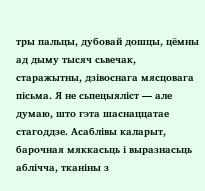тры пальцы, дубовай дошцы, цёмны ад дыму тысяч сьвечак, старажытны, дзівоснага мясцовага пісьма. Я не сьпецыяліст — але думаю, што гэта шаснаццатае стагоддзе. Асаблівы каларыт, барочная мяккасьць і выразнасьць аблічча, тканіны з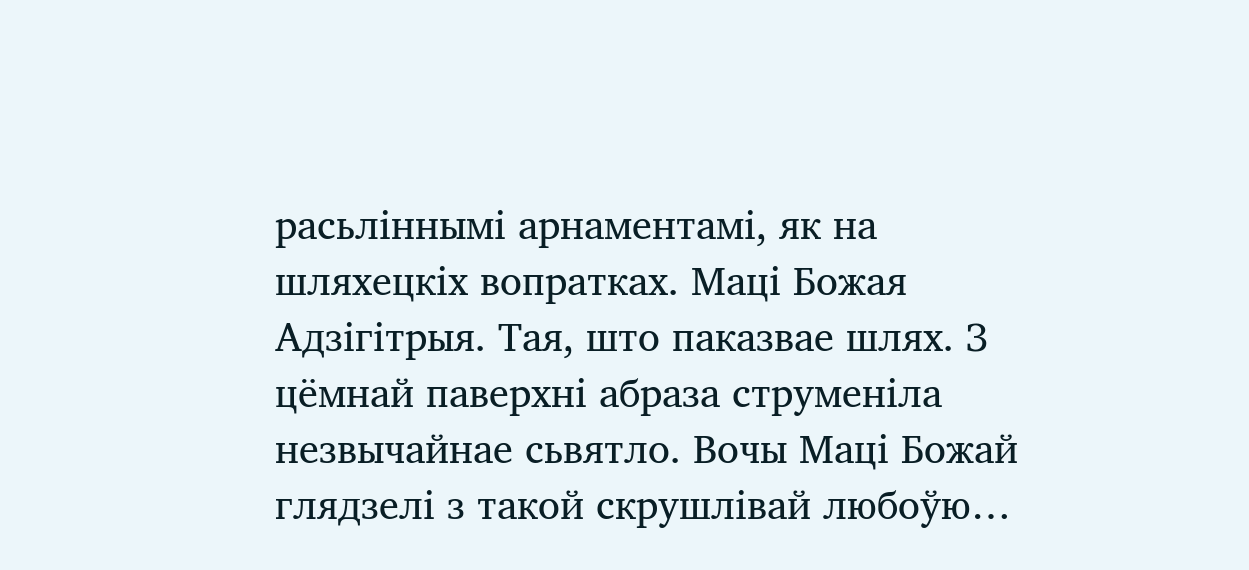расьліннымі арнаментамі, як на шляхецкіх вопратках. Маці Божая Адзігітрыя. Тая, што паказвае шлях. З цёмнай паверхні абраза струменіла незвычайнае сьвятло. Вочы Маці Божай глядзелі з такой скрушлівай любоўю…